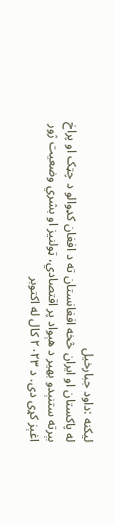لیکنه :داود جبارخیل
له پاکستان او ایران څخه افغانستان ته د افغان کډوالو د چټک او پراخ بېرته ستنېدو بهیر د هېواد پر اقتصادي، ټولنیز او بشري وضعیت ژور اغېز کړی دی. د ۲۰۲۳ کال له اکتوبر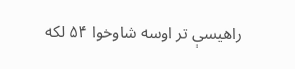راهیسې تر اوسه شاوخوا ۵۴ لکه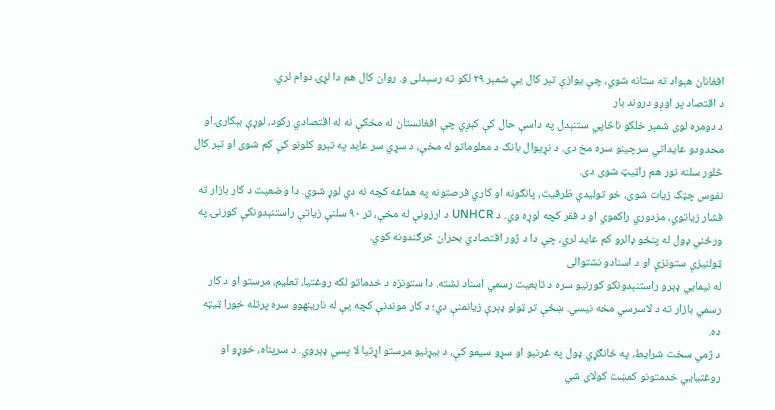افغانان هېواد ته ستانه شوي، چې یوازې تېر کال یې شمېر ۲۹ لکو ته رسېدلی و. روان کال هم دا لړۍ دوام لري.
د اقتصاد پر اوږو دروند بار
د دومره لوی شمېر خلکو ناڅاپي ستنېدل په داسې حال کې کېږي چې افغانستان له مخکې نه له اقتصادي رکود، لوړې بېکارۍ او محدودو عایداتي سرچینو سره مخ دی. د نړیوال بانک د معلوماتو له مخې، د سړي سر عاید په تېرو کلونو کې کم شوی او تېر کال څلور سلنه نور هم راټیټ شوی دی.
نفوس چټک زیات شوی، خو تولیدي ظرفیت، پانګونه او کاري فرصتونه په هماغه کچه نه دي لوړ شوي. دا وضعیت د کار بازار ته فشار زیاتوي، مزدوري راکموي او د فقر کچه لوړه وي. د UNHCR د ارزونې له مخې، تر ۹۰ سلنې زیاتې راستنېدونکې کورنۍ په ورځني ډول له پنځو ډالرو کم عاید لري، چې دا د ژور اقتصادي بحران څرګندونه کوي.
ټولنیزې ستونزې او د اسنادو نشتوالی
له نیمایي ډېرو راستنېدونکو کورنیو سره د تابعیت رسمي اسناد نشته. دا ستونزه د خدماتو لکه روغتیا، تعلیم، مرستو او د کار رسمي بازار ته د لاسرسي مخه نیسي. ښځې تر ټولو ډېرې زیانمنې دي؛ د کار موندنې کچه یې له نارینهوو سره پرتله خورا ټیټه ده.
د ژمي سخت شرایط، په ځانګړي ډول په غرنیو او سړو سیمو کې، د بیړنیو مرستو اړتیا لا پسې ډېروي. د سرپناه، خوړو او روغتیایي خدمتونو کمښت کولای شي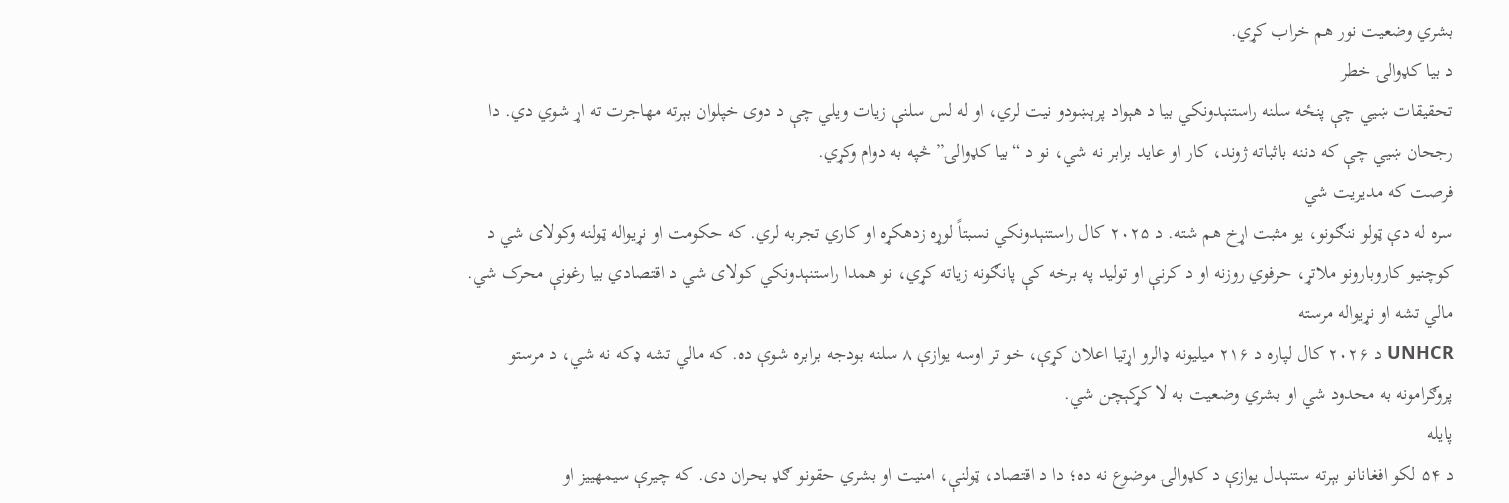بشري وضعیت نور هم خراب کړي.
د بیا کډوالۍ خطر
تحقیقات ښيي چې پنځه سلنه راستنېدونکي بیا د هېواد پرېښودو نیت لري، او له لس سلنې زیات ویلي چې د دوی خپلوان بېرته مهاجرت ته اړ شوي دي. دا رجحان ښيي چې که دننه باثباته ژوند، کار او عاید برابر نه شي، نو د “بیا کډوالۍ” څپه به دوام وکړي.
فرصت که مدیریت شي
سره له دې ټولو ننګونو، یو مثبت اړخ هم شته. د ۲۰۲۵ کال راستنېدونکي نسبتاً لوړه زدهکړه او کاري تجربه لري. که حکومت او نړیواله ټولنه وکولای شي د کوچنیو کاروبارونو ملاتړ، حرفوي روزنه او د کرنې او تولید په برخه کې پانګونه زیاته کړي، نو همدا راستنېدونکي کولای شي د اقتصادي بیا رغونې محرک شي.
مالي تشه او نړیواله مرسته
UNHCR د ۲۰۲۶ کال لپاره د ۲۱۶ میلیونه ډالرو اړتیا اعلان کړې، خو تر اوسه یوازې ۸ سلنه بودجه برابره شوې ده. که مالي تشه ډکه نه شي، د مرستو پروګرامونه به محدود شي او بشري وضعیت به لا کړکېچن شي.
پایله
د ۵۴ لکو افغانانو بېرته ستنېدل یوازې د کډوالۍ موضوع نه ده؛ دا د اقتصاد، ټولنې، امنیت او بشري حقونو ګډ بحران دی. که چیرې سیمهییز او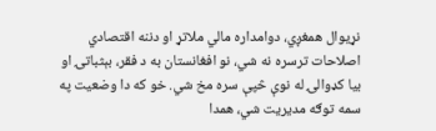نړیوال همغږي، دوامداره مالي ملاتړ او دننه اقتصادي اصلاحات ترسره نه شي، نو افغانستان به د فقر، بېثباتۍ او بیا کډوالۍ له نوې څپې سره مخ شي. خو که دا وضعیت په سمه توګه مدیریت شي، همدا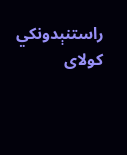راستنېدونکي کولای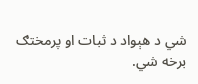شي د هېواد د ثبات او پرمختګ برخه شي.